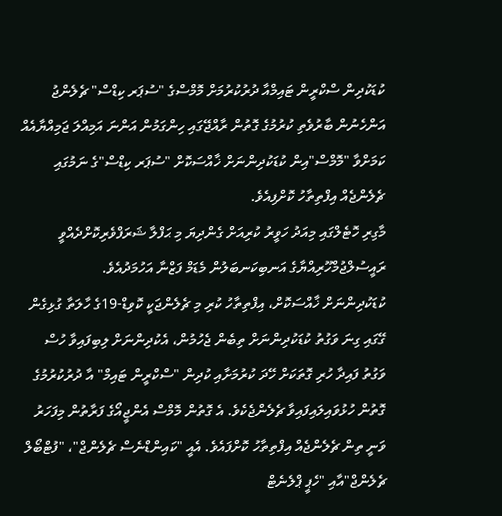ކުޑަކުދިން ސްކްރީން ޓައިމްއާ ދުރުކުރުމަށް މޮމްސްގެ "ސުޕަރ ކިޑްސް" ޗެލެންޖު
އަންހެނުން ބާރުވެތި ކުރުމުގެ ގޮތުން ރާއްޖޭގައި ހިންގަމުން އަންނަ އަމިއްލަ ޖަމިއްޔާއެއް ކަމަށްވާ "މޮމްސް"އިން ކުޑަކުދިންނަށް ޚާއްސަކޮށް "ސުޕަރ ކިޑްސް"ގެ ނަމުގައި ޗެލެންޖެއް އިފްތިތާހު ކޮށްފިއެވެ.
މާގިރި ހޮޓެލްގައި މިއަދު ހަވީރު ކުރިއަށް ގެންދިޔަ މި ޙަފްލާ ޝަރަފްވެރިކޮށްދެއްވީ ރައީސުލްޖުމްހޫރިއްޔާގެ އަނބިކަނބަލުން މެޑަމް ފަޒްނާ އަހުމަދުއެވެ.
ކުޑަކުދިންނަށް ޚާއްސަކޮށް، އިފްތިތާހު ކުރި މި ޗެލެންޖަކީ ކޮވިޑް-19ގެ ހާލަތާ ގުޅިގެން ގޭގައި ގިނަ ވަގުތު ކުޑަކުދިންނަށް ތިބެން ޖެހުމުން، އެކުދިންނަށް ލިބިފައިވާ ހުސް ވަގުތު ފައިދާ ހުރި ގޮތަކަށް ހޭދަ ކުރުމަށާއި ކުދިން "ސްކްރީން ޓައިމް" އާ ދުރުކުރުމުގެ ގޮތުން ހުޅުވައިލައިފައިވާ ޗެލެންޖެކެވެ. އެ ގޮތުން މޮމްސް އެންޖީއޯގެ ފަރާތުން މިފަހަރު ވަނީ ތިން ޗެލެންޖެއް އިފްތިތާހު ކޮށްފައެވެ. އެއީ "ކައިންޑްނެސް ޗެލެންޖް"، "ފުޓްބޯލް ޗެލެންޖް"އާއި "ހެޕީ ޕްލެނެޓް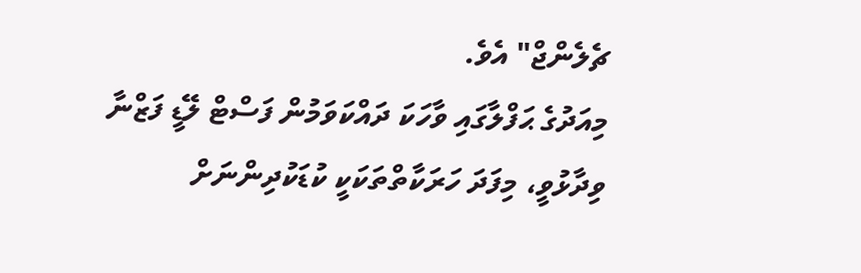ޗެލެންޖް" އެވެ.
މިއަދުގެ ޙަފްލާގައި ވާހަކަ ދައްކަވަމުން ފަސްޓް ލޭޑީ ފަޒްނާ ވިދާޅުވީ، މިފަދަ ހަރަކާތްތަކަކީ ކުޑަކުދިންނަށް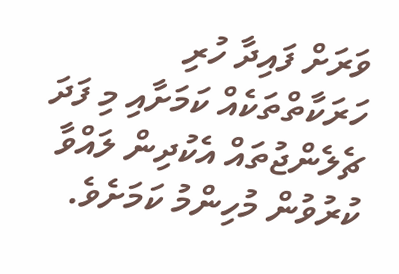ވަރަށް ފައިދާ ހުރި ހަރަކާތްތަކެއް ކަމަށާއި މި ފަދަ ޗެލެންޖުތައް އެކުދިން ލައްވާ ކުރުވުން މުހިންމު ކަމަށެވެ.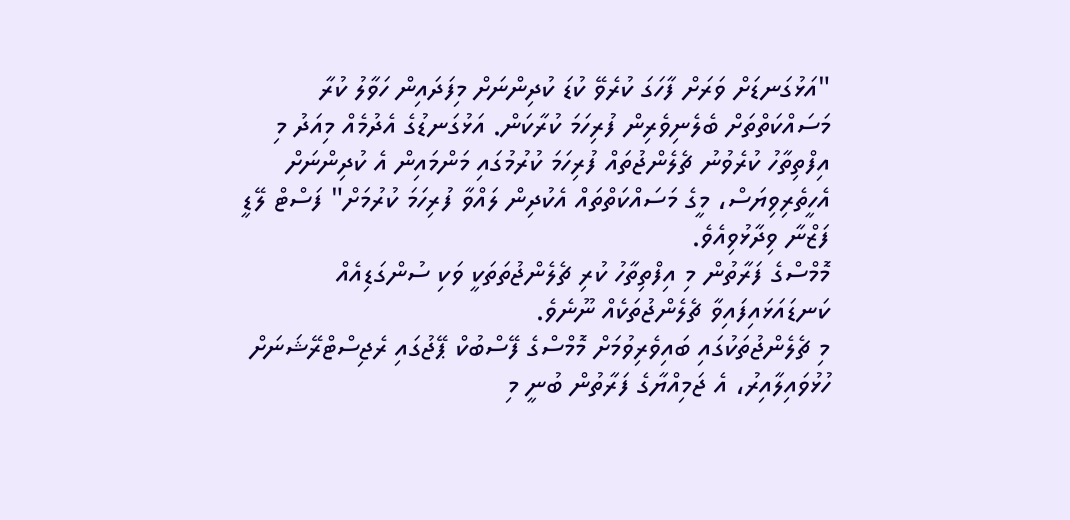"އަޅުގަނޑަށް ވަރަށް ފާހަގަ ކުރެވޭ ކުޑަ ކުދިންނަށް މިފަދައިން ހަވާލު ކުރާ މަސައްކަތްތަށް ބެލެނިވެރިން ފުރިހަމަ ކުރާކަން. އަޅުގަނޑުގެ އެދުމެއް މިއަދު މި އިފްތިތާހު ކުރެވުނު ޗެލެންޖުތައް ފުރިހަމަ ކުރުމުގައި މަންމައިން އެ ކުދިންނަށް އެހީތެރިވިޔަސް، މީގެ މަސައްކަތްތައް އެކުދިން ލައްވާ ފުރިހަމަ ކުރުމަށް" ފަސްޓް ލޭޑީ ފަޒްނާ ވިދާޅުވިއެވެ.
މޮމްސްގެ ފަރާތުން މި އިފްތިތާހު ކުރި ޗެލެންޖުތަތަކީ ވަކި ސުންގަޑިއެއް ކަނޑައަޅައިފައިވާ ޗެލެންޖުތަކެއް ނޫނެވެ.
މި ޗެލެންޖުތަކުގައި ބައިވެރިވުމަށް މޮމްސްގެ ފޭސްބުކް ޕޭޖުގައި ރެޖިސްޓްރޭޝަނަށް ހުޅުވައިލާއިރު، އެ ޖަމިއްޔާގެ ފަރާތުން ބުނީ މި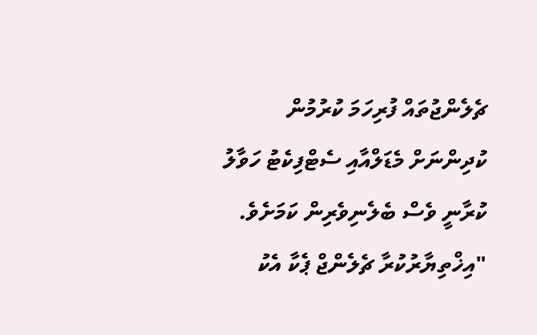ޗެލެންޖުތައް ފުރިހަމަ ކުރުމުން ކުދިންނަށް މެޑަލްއާއި ސެޓްފިކެޓު ހަވާލު ކުރާނީ ވެސް ބެލެނިވެރިން ކަމަށެވެ.
"އިޚްތިޔާރުކުރާ ޗެލެންޖް ޕެކާ އެކު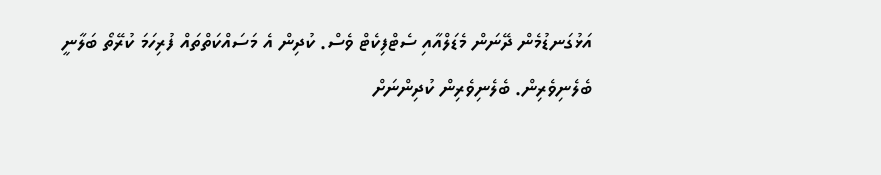އަޅުގަނޑުމެން ދޭނަން މެޑަލްއާއި ސެޓްފިކެޓް ވެސް. ކުދިން އެ މަސައްކަތްތައް ފުރިހަމަ ކުރޭތޯ ބަލާނީ ބެލެނިވެރިން. ބެލެނިވެރިން ކުދިންނަށް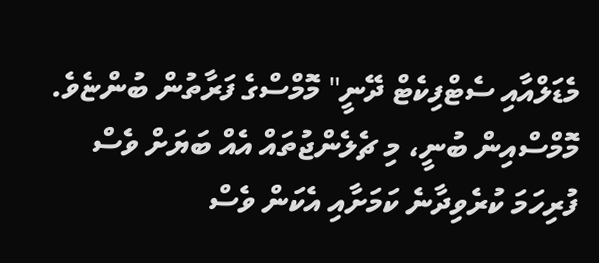މެޑަލްއާއި ސެޓްފިކެޓް ދޭނީ" މޮމްސްގެ ފަރާތުން ބުންޏެވެ.
މޮމްސްއިން ބުނީ، މި ޗެލެންޖުތައް އެއް ބަޔަށް ވެސް ފުރިހަމަ ކުރެވިދާނެ ކަމަށާއި އެކަން ވެސް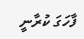ފާހަގަ ކުރާނީ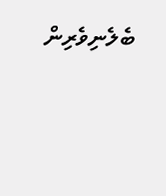ބެލެނިވެރިން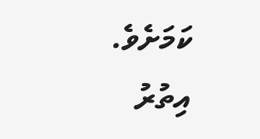ކަމަށެވެ.
އިތުރު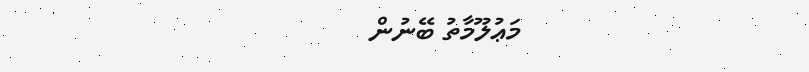މަޢުލޫމާތު ބޭނުން